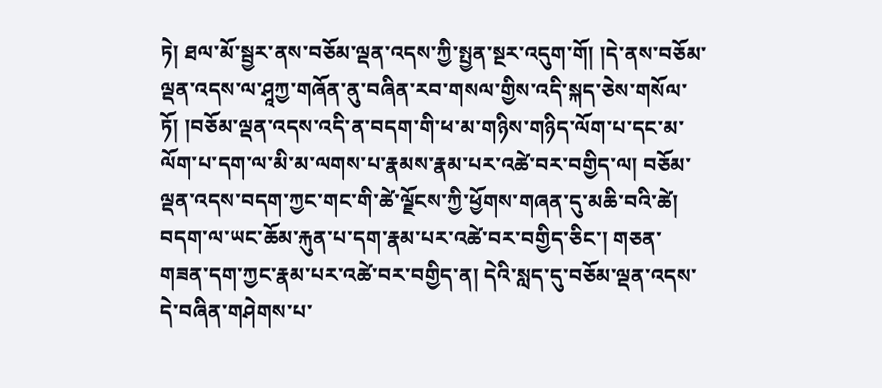ཏེ། ཐལ་མོ་སྦྱར་ནས་བཅོམ་ལྡན་འདས་ཀྱི་སྤྱན་སྔར་འདུག་གོ། །དེ་ནས་བཅོམ་ལྡན་འདས་ལ་ཤཱཀྱ་གཞོན་ནུ་བཞིན་རབ་གསལ་གྱིས་འདི་སྐད་ཅེས་གསོལ་ཏོ། །བཅོམ་ལྡན་འདས་འདི་ན་བདག་གི་ཕ་མ་གཉིས་གཉིད་ལོག་པ་དང་མ་ལོག་པ་དག་ལ་མི་མ་ལགས་པ་རྣམས་རྣམ་པར་འཚེ་བར་བགྱིད་ལ། བཅོམ་ལྡན་འདས་བདག་ཀྱང་གང་གི་ཚེ་ལྗོངས་ཀྱི་ཕྱོགས་གཞན་དུ་མཆི་བའི་ཚེ། བདག་ལ་ཡང་ཆོམ་རྐུན་པ་དག་རྣམ་པར་འཚེ་བར་བགྱིད་ཅིང་། གཅན་གཟན་དག་ཀྱང་རྣམ་པར་འཚེ་བར་བགྱིད་ན། དེའི་སླད་དུ་བཅོམ་ལྡན་འདས་དེ་བཞིན་གཤེགས་པ་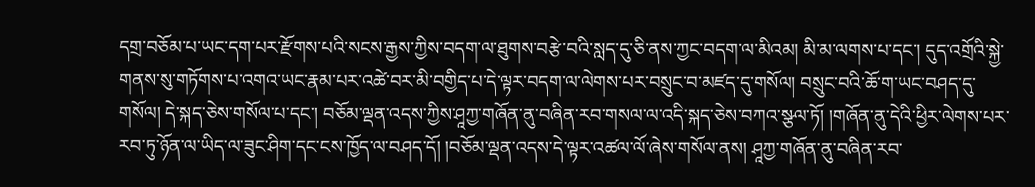དགྲ་བཅོམ་པ་ཡང་དག་པར་རྫོགས་པའི་སངས་རྒྱས་ཀྱིས་བདག་ལ་ཐུགས་བརྩེ་བའི་སླད་དུ་ཅི་ནས་ཀྱང་བདག་ལ་མིའམ། མི་མ་ལགས་པ་དང་། དུད་འགྲོའི་སྐྱེ་གནས་སུ་གཏོགས་པ་འགའ་ཡང་རྣམ་པར་འཚེ་བར་མི་བགྱིད་པ་དེ་ལྟར་བདག་ལ་ལེགས་པར་བསྲུང་བ་མཛད་དུ་གསོལ། བསྲུང་བའི་ཆོ་ག་ཡང་བཤད་དུ་གསོལ། དེ་སྐད་ཅེས་གསོལ་པ་དང་། བཅོམ་ལྡན་འདས་ཀྱིས་ཤཱཀྱ་གཞོན་ནུ་བཞིན་རབ་གསལ་ལ་འདི་སྐད་ཅེས་བཀའ་སྩལ་ཏོ། །གཞོན་ནུ་དེའི་ཕྱིར་ལེགས་པར་རབ་ཏུ་ཉོན་ལ་ཡིད་ལ་ཟུང་ཤིག་དང་ངས་ཁྱོད་ལ་བཤད་དོ། །བཅོམ་ལྡན་འདས་དེ་ལྟར་འཚལ་ལོ་ཞེས་གསོལ་ནས། ཤཱཀྱ་གཞོན་ནུ་བཞིན་རབ་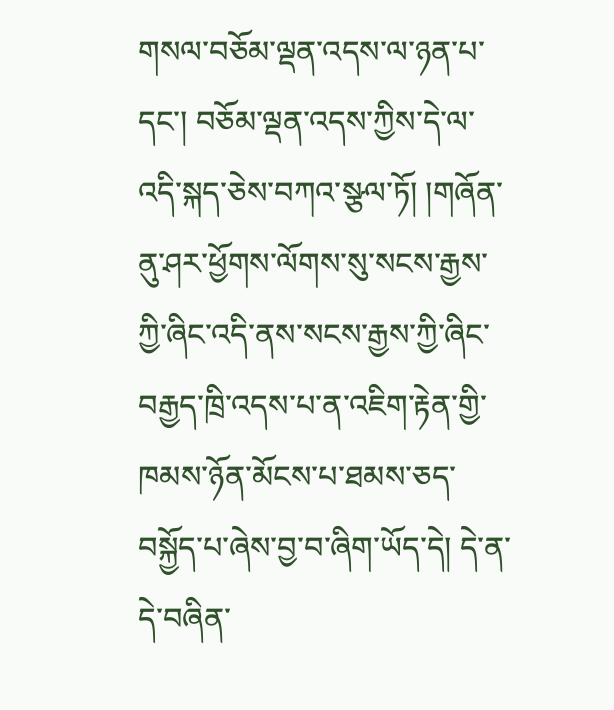གསལ་བཅོམ་ལྡན་འདས་ལ་ཉན་པ་དང་། བཅོམ་ལྡན་འདས་ཀྱིས་དེ་ལ་འདི་སྐད་ཅེས་བཀའ་སྩལ་ཏོ། །གཞོན་ནུ་ཤར་ཕྱོགས་ལོགས་སུ་སངས་རྒྱས་ཀྱི་ཞིང་འདི་ནས་སངས་རྒྱས་ཀྱི་ཞིང་བརྒྱད་ཁྲི་འདས་པ་ན་འཇིག་རྟེན་གྱི་ཁམས་ཉོན་མོངས་པ་ཐམས་ཅད་བསྐྱོད་པ་ཞེས་བྱ་བ་ཞིག་ཡོད་དེ། དེ་ན་དེ་བཞིན་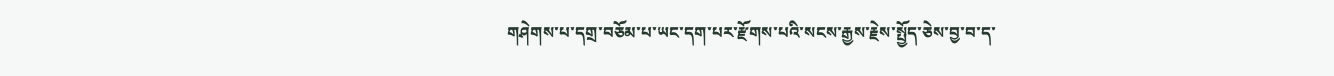གཤེགས་པ་དགྲ་བཅོམ་པ་ཡང་དག་པར་རྫོགས་པའི་སངས་རྒྱས་རྗེས་སྤྱོད་ཅེས་བྱ་བ་ད་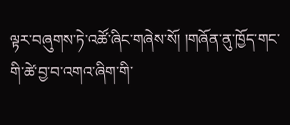ལྟར་བཞུགས་ཏེ་འཚོ་ཞིང་གཞེས་སོ། །གཞོན་ནུ་ཁྱོད་གང་གི་ཚེ་བྱ་བ་འགའ་ཞིག་གི་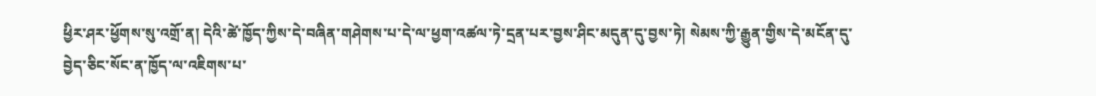ཕྱིར་ཤར་ཕྱོགས་སུ་འགྲོ་ན། དེའི་ཚེ་ཁྱོད་ཀྱིས་དེ་བཞིན་གཤེགས་པ་དེ་ལ་ཕྱག་འཚལ་ཏེ་དྲན་པར་བྱས་ཤིང་མདུན་དུ་བྱས་ཏེ། སེམས་ཀྱི་རྒྱུན་གྱིས་དེ་མངོན་དུ་བྱེད་ཅིང་སོང་ན་ཁྱོད་ལ་འཇིགས་པ་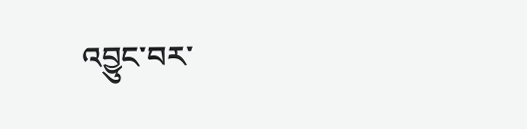འབྱུང་བར་